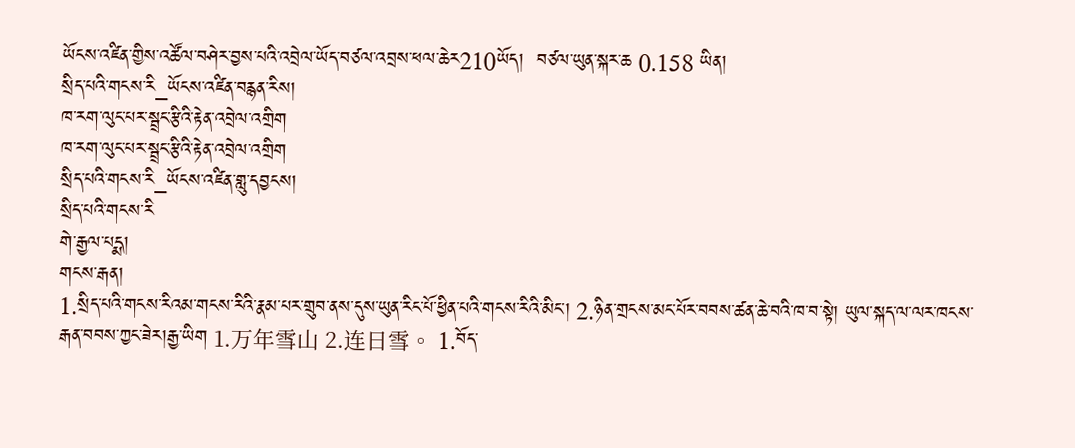ཡོངས་འཛིན་གྱིས་འཚོལ་བཤེར་བྱས་པའི་འབྲེལ་ཡོད་བཙལ་འབྲས་ཕལ་ཆེར210ཡོད།  བཙལ་ཡུན་སྐར་ཆ 0.158 ཡིན།
སྲིད་པའི་གངས་རི_ཡོངས་འཛིན་བརྙན་རིས།
ཁ་རག་ལུང་པར་སྦྲང་རྩིའི་རྟེན་འབྲེལ་འགྲིག
ཁ་རག་ལུང་པར་སྦྲང་རྩིའི་རྟེན་འབྲེལ་འགྲིག
སྲིད་པའི་གངས་རི_ཡོངས་འཛིན་གླུ་དབྱངས།
སྲིད་པའི་གངས་རི
གེ་རྒྱལ་པདྨ།
གངས་རྒན།
1.སྲིད་པའི་གངས་རིའམ་གངས་རིའི་རྣམ་པར་གྲུབ་ནས་དུས་ཡུན་རིང་པོ་ཕྱིན་པའི་གངས་རིའི་མིང་། 2.ཉིན་གྲངས་མང་པོར་བབས་ཚན་ཆེ་བའི་ཁ་བ་སྟེ། ཡུལ་སྐད་ལ་ལར་ཁངས་རྒན་བབས་ཀྱང་ཟེར།རྒྱ་ཡིག 1.万年雪山 2.连日雪。 1.བོད་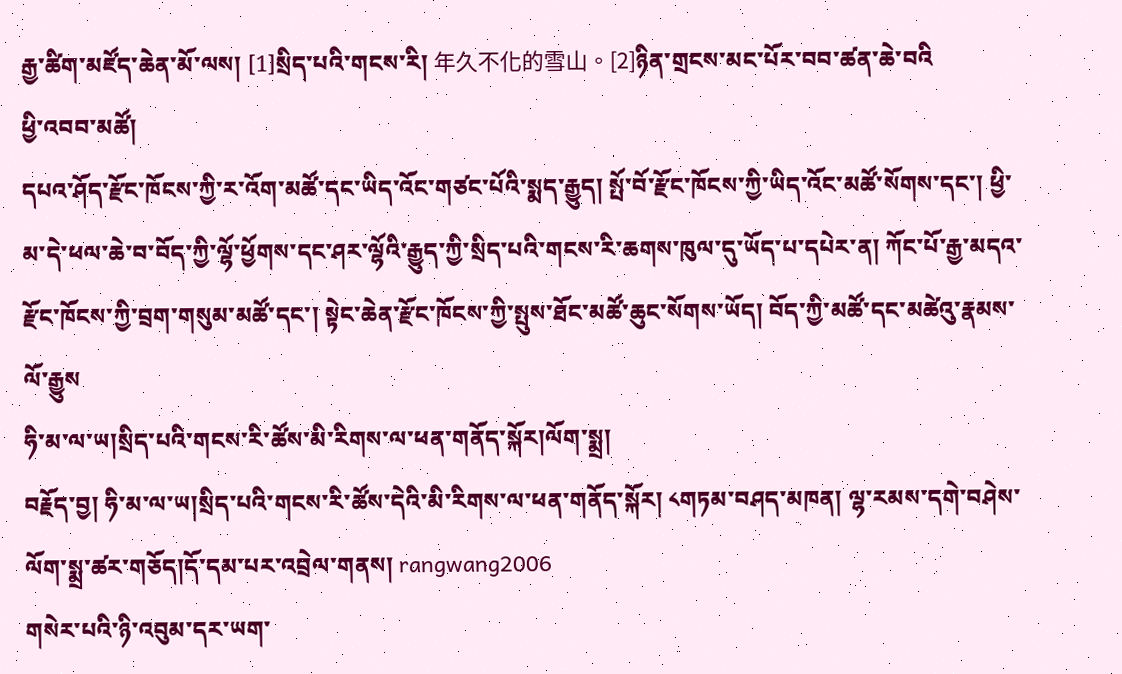རྒྱ་ཚིག་མཛོད་ཆེན་མོ་ལས། [1]སྲིད་པའི་གངས་རི། 年久不化的雪山。[2]ཉིན་གྲངས་མང་པོར་བབ་ཚན་ཆེ་བའི
ཕྱི་འབབ་མཚོ།
དཔའ་ཤོད་རྫོང་ཁོངས་ཀྱི་ར་འོག་མཚོ་དང་ཡིད་འོང་གཙང་པོའི་སྨད་རྒྱུད། སྤོ་བོ་རྫོང་ཁོངས་ཀྱི་ཡིད་འོང་མཚོ་སོགས་དང་། ཕྱི་མ་དེ་ཕལ་ཆེ་བ་བོད་ཀྱི་ལྷོ་ཕྱོགས་དང་ཤར་ལྷོའི་རྒྱུད་ཀྱི་སྲིད་པའི་གངས་རི་ཆགས་ཁུལ་དུ་ཡོད་པ་དཔེར་ན། ཀོང་པོ་རྒྱ་མདའ་རྫོང་ཁོངས་ཀྱི་བྲག་གསུམ་མཚོ་དང་། སྟེང་ཆེན་རྫོང་ཁོངས་ཀྱི་སྤུས་ཐོང་མཚོ་ཆུང་སོགས་ཡོད། བོད་ཀྱི་མཚོ་དང་མཚེའུ་རྣམས་ལོ་རྒྱུས
ཧི་མ་ལ་ཡ།སྲིད་པའི་གངས་རི་ཚོས་མི་རིགས་ལ་ཕན་གནོད་སྐོར།ལོག་སྨྲ།
བརྗོད་བྱ། ཧི་མ་ལ་ཡ།སྲིད་པའི་གངས་རི་ཚོས་དེའི་མི་རིགས་ལ་ཕན་གནོད་སྐོར། ༨གཏམ་བཤད་མཁན། ལྷ་རམས་དགེ་བཤེས་ལོག་སྨྲ་ཚར་གཅོད།དོ་དམ་པར་འབྲེལ་གནས། rangwang2006
གསེར་པའི་ཉི་འབུམ་དར་ཡག་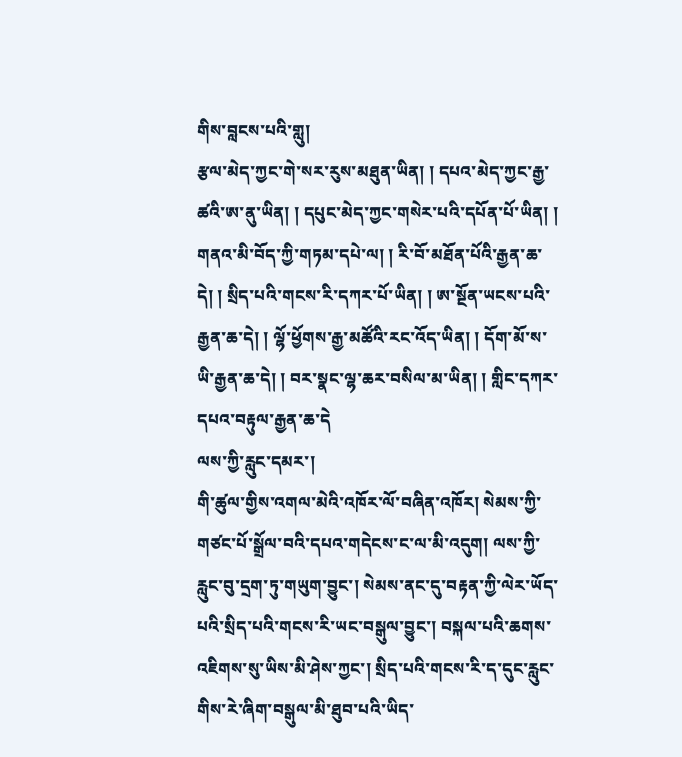གིས་བླངས་པའི་གླུ།
རྩལ་མེད་ཀྱང་གེ་སར་རུས་མཐུན་ཡིན། ། དཔའ་མེད་ཀྱང་རྒྱ་ཚའི་ཨ་ནུ་ཡིན། ། དཔུང་མེད་ཀྱང་གསེར་པའི་དཔོན་པོ་ཡིན། ། གནའ་མི་བོད་ཀྱི་གཏམ་དཔེ་ལ། ། རི་བོ་མཐོན་པོའི་རྒྱན་ཆ་དེ། ། སྲིད་པའི་གངས་རི་དཀར་པོ་ཡིན། ། ཨ་སྔོན་ཡངས་པའི་རྒྱན་ཆ་དེ། ། ལྷོ་ཕྱོགས་རྒྱ་མཚོའི་རང་འོད་ཡིན། ། དོག་མོ་ས་ཡི་རྒྱན་ཆ་དེ། ། བར་སྣང་ལྷ་ཆར་བསིལ་མ་ཡིན། ། གླིང་དཀར་དཔའ་བརྟུལ་རྒྱན་ཆ་དེ
ལས་ཀྱི་རླུང་དམར་།
གི་ཚུལ་གྱིས་འགལ་མེའི་འཁོར་ལོ་བཞིན་འཁོར། སེམས་ཀྱི་གཙང་པོ་སྒྲོལ་བའི་དཔའ་གདེངས་ང་ལ་མི་འདུག། ལས་ཀྱི་རླུང་བུ་དྲག་ཏུ་གཡུག་བྱུང་། སེམས་ནང་དུ་བརྟན་ཀྱི་ལེར་ཡོད་པའི་སྲིད་པའི་གངས་རི་ཡང་བསྒུལ་བྱུང་། བསྐལ་པའི་ཆགས་འཇིགས་སུ་ཡིས་མི་ཤེས་ཀྱང་། སྲིད་པའི་གངས་རི་ད་དུང་རླུང་གིས་རེ་ཞིག་བསྒུལ་མི་ཐུབ་པའི་ཡིད་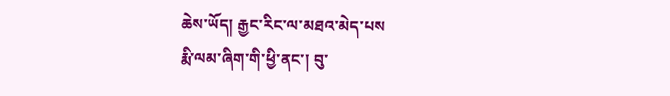ཆེས་ཡོད། རྒྱང་རིང་ལ་མཐའ་མེད་པས
རྨི་ལམ་ཞིག་གི་ཕྱི་ནང་། བུ་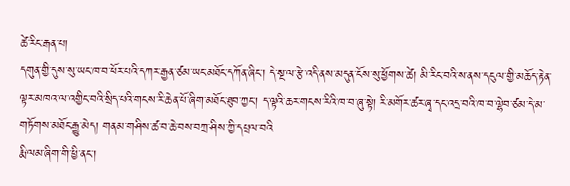ཚེ་རིང་རྒན་པ།
དགུན་གྱི་དུས་སུ་ཡང་ཁ་བ་ཕོར་པའི་དཀར་རྒྱན་ཙམ་ཡང་མཐོང་དཀོན་ཞིང་། དེ་སྔ་ལ་རྩེ་འདི་ནས་མདུན་ངོས་སུ་ཕྱོགས་ཚེ། མི་རིང་བའི་ས་ནས་དངུལ་གྱི་མཆོད་རྟེན་ལྟར་མཁའ་ལ་འགྱིང་བའི་སྲིད་པའི་གངས་རི་ཆེན་པོ་ཞིག་མཐོང་ཐུབ་ཀྱང་། ད་ལྟའི་ཆར་གངས་རིའི་ཁ་བ་ཞུ་སྟེ། རི་མགོར་ཚར་ཞྭ་དང་འདྲ་བའི་ཁ་བ་ལྷེབ་ཙམ་དེ་མ་གཏོགས་མཐོང་རྒྱུ་མེད། གནམ་གཤིས་ཚ་བ་ཆེ་བས་བཀྲ་ཤིས་ཀྱི་དཔྲལ་བའི
རྨི་ལམ་ཞིག་གི་ཕྱི་ནང་།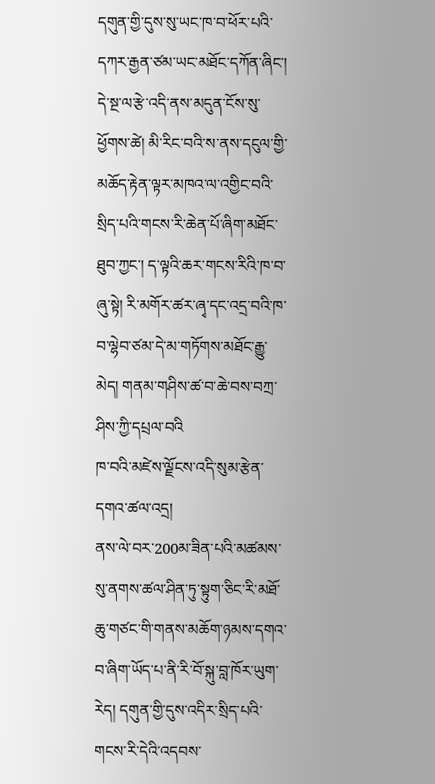དགུན་གྱི་དུས་སུ་ཡང་ཁ་བ་ཕོར་པའི་དཀར་རྒྱན་ཙམ་ཡང་མཐོང་དཀོན་ཞིང་། དེ་སྔ་ལ་རྩེ་འདི་ནས་མདུན་ངོས་སུ་ཕྱོགས་ཚེ། མི་རིང་བའི་ས་ནས་དངུལ་གྱི་མཆོད་རྟེན་ལྟར་མཁའ་ལ་འགྱིང་བའི་སྲིད་པའི་གངས་རི་ཆེན་པོ་ཞིག་མཐོང་ཐུབ་ཀྱང་། ད་ལྟའི་ཆར་གངས་རིའི་ཁ་བ་ཞུ་སྟེ། རི་མགོར་ཚར་ཞྭ་དང་འདྲ་བའི་ཁ་བ་ལྷེབ་ཙམ་དེ་མ་གཏོགས་མཐོང་རྒྱུ་མེད། གནམ་གཤིས་ཚ་བ་ཆེ་བས་བཀྲ་ཤིས་ཀྱི་དཔྲལ་བའི
ཁ་བའི་མཛེས་ལྗོངས་འདི་སུམ་རྩེན་དགའ་ཚལ་འདྲ།
ནས་ལེ་བར་200མ་ཟིན་པའི་མཚམས་སུ་ནགས་ཚལ་ཤིན་ཏུ་སྟུག་ཅིང་རི་མཐོ་ཆུ་གཙང་གི་གནས་མཆོག་ཉམས་དགའ་བ་ཞིག་ཡོད་པ་ནི་རི་བོ་སྐུ་བླ་ཁོར་ཡུག་རེད། དགུན་གྱི་དུས་འདིར་སྲིད་པའི་གངས་རི་དེའི་འདབས་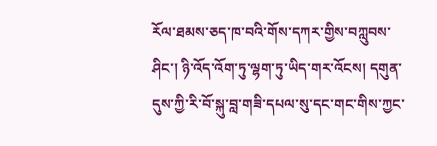རོལ་ཐམས་ཅད་ཁ་བའི་གོས་དཀར་གྱིས་བཀླུབས་ཤིང་། ཉི་འོད་འོག་ཏུ་ལྷག་ཏུ་ཡིད་གར་འོངས། དགུན་དུས་ཀྱི་རི་བོ་སྐུ་བླ་གཟི་དཔལ་སུ་དང་གང་གིས་ཀྱང་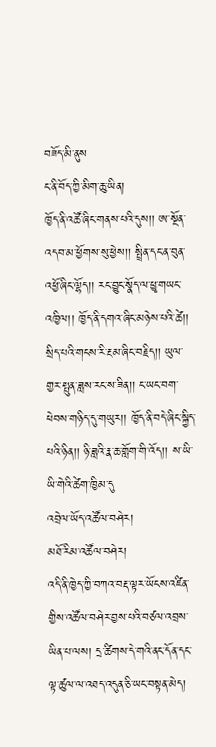བཟོད་མི་ནུས
ང་ནི་བོད་ཀྱི་མིག་ཆུ་ཡིན།
ཁྱོད་ནི་འཚོ་ཞིང་གནས་པའི་དུས།། ཨ་སྔོན་འདབ་མ་ཕྱོགས་སུ་ཕྱེས།། སྤྲིན་དང་ན་བུན་འཕྱོ་ཞིང་ལྷོད།། རང་བྱུང་སྣོད་ལ་ཕྱྭ་གཡང་འཁྱིལ།། ཁྱོད་ནི་དགའ་ཞིང་མཉེས་པའི་ཚེ།། སྲིད་པའི་གངས་རི་རྔམ་ཞིང་བརྗིད།། ཡུལ་གྱར་སྤུན་ཟླས་རང་ས་ཟིན།། ང་ཡང་བག་ཕེབས་གཉིད་དུ་གཡུར།། ཁྱོད་ནི་བདེ་ཞིང་སྐྱིད་པའི་ཉིན།། ཉི་ཟླའི་རྣ་ཆ་གློག་གི་འོད།། ས་ཡི་ཡི་གེའི་ཚེག་ཁྱིམ་དུ
འབྲེལ་ཡོད་འཚོལ་བཤེར།
མཐོ་རིམ་འཚོལ་བཤེར།
འདི་ནི་ཁྱེད་ཀྱི་བཀའ་བརྡ་ལྟར་ཡོངས་འཛིན་གྱིས་འཚོལ་བཤེར་བྱས་པའི་བཙལ་འབྲས་ཡིན་པ་ལས། དྲ་ཚིགས་དེ་གའི་ནང་དོན་དང་ལྟ་ཚུལ་ལ་འཐད་འདུན་ཅི་ཡང་བསྟན་མེད།